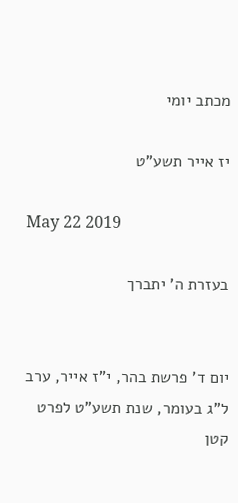מכתב יומי

יז אייר תשע"ט

May 22 2019

בעזרת ה' יתברך


יום ד' פרשת בהר, י"ז אייר, ערב ל"ג בעומר, שנת תשע"ט לפרט קטן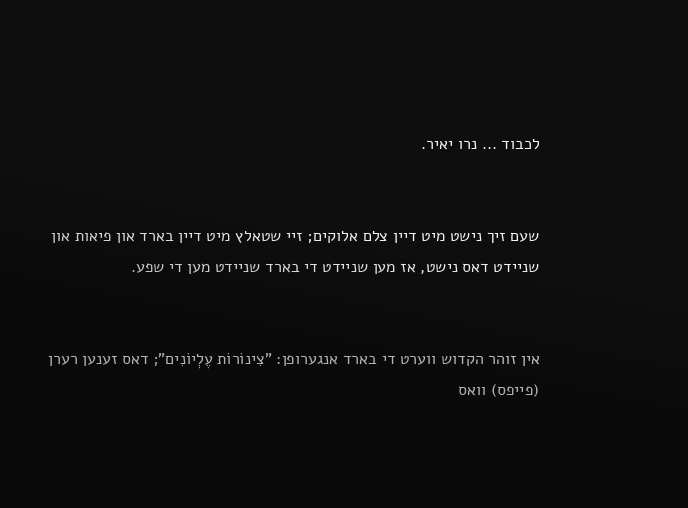לכבוד ... נרו יאיר.


שעם זיך נישט מיט דיין צלם אלוקים; זיי שטאלץ מיט דיין בארד און פיאות און שניידט דאס נישט, אז מען שניידט די בארד שניידט מען די שפע.


אין זוהר הקדוש ווערט די בארד אנגערופן: "צִינוֹרוֹת עֶלְיוֹנִים"; דאס זענען רערן (פייפס) וואס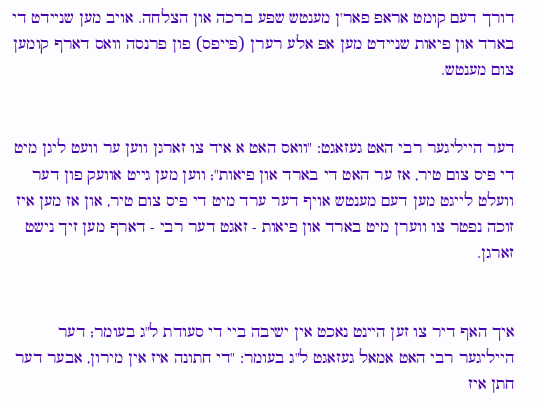דורך דעם קומט אראפ פאר'ן מענטש שפע ברכה און הצלחה. אויב מען שניידט די בארד און פיאות שניידט מען אפ אלע רערן (פייפס) פון פרנסה וואס דארף קומען צום מענטש.


דער הייליגער רבי האט געזאגט: "וואס האט א איד צו זארגן ווען ער וועט ליגן מיט די פיס צום טיר, אז ער האט די בארד און פיאות"; ווען מען גייט אוועק פון דער וועלט לייגט מען דעם מענטש אויף דער ערד מיט די פיס צום טיר, און אז מען איז זוכה נפטר צו ווערן מיט בארד און פיאות - זאגט דער רבי - דארף מען זיך נישט זארגן.


איך האף דיר צו זען היינט נאכט אין ישיבה ביי די סעודת ל"ג בעומר; דער הייליגער רבי האט אמאל געזאגט ל"ג בעומר: "די חתונה איז אין מירון, אבער דער חתן איז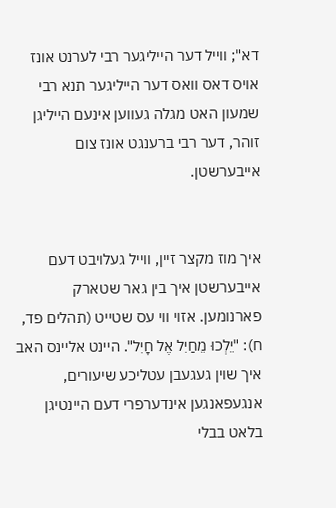דא"; ווייל דער הייליגער רבי לערנט אונז אויס דאס וואס דער הייליגער תנא רבי שמעון האט מגלה געווען אינעם הייליגן זוהר, דער רבי ברענגט אונז צום אייבערשטן.


איך מוז מקצר זיין, ווייל געלויבט דעם אייבערשטן איך בין גאר שטארק פארנומען. אזוי ווי עס שטייט (תהלים פד, ח): "יֵלְכוּ מֵחַיִל אֶל חָיִל". היינט אליינס האב איך שוין געגעבן עטליכע שיעורים, אנגעפאנגען אינדערפרי דעם היינטיגן בלאט בבלי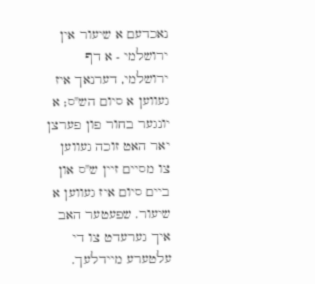נאכדעם א שיעור אין ירושלמי - א דף ירושלמי, דערנאך איז געווען א סיום הש"ס; א יונגער בחור פון פערצן יאר האט זוכה געווען צו מסיים זיין ש"ס און ביים סיום איז געווען א שיעור. שפעטער האב איך גערעדט צו די עלטערע מיידלעך.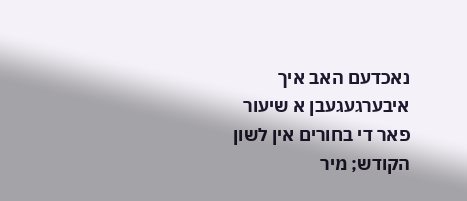נאכדעם האב איך איבערגעגעבן א שיעור פאר די בחורים אין לשון הקודש; מיר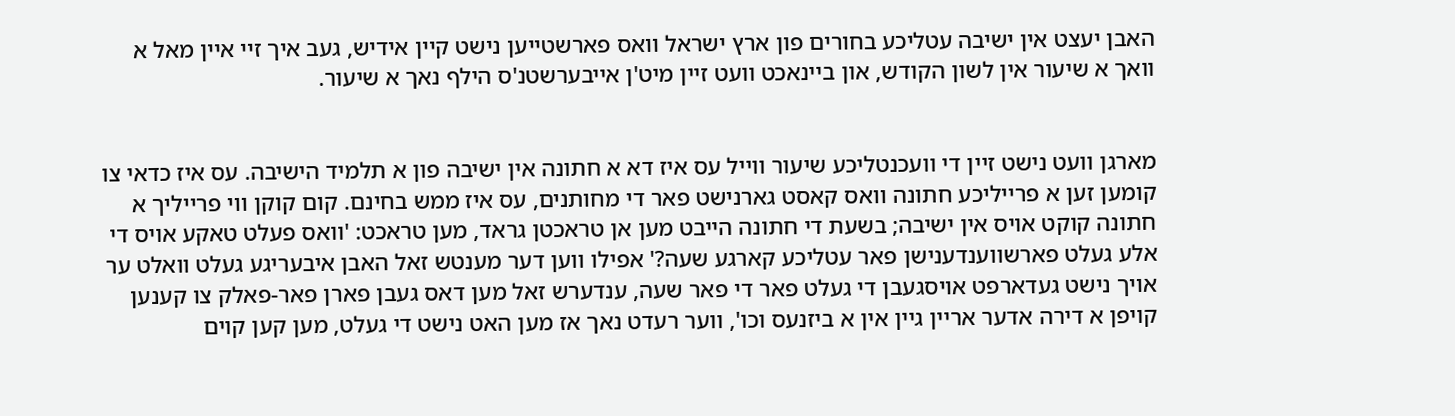האבן יעצט אין ישיבה עטליכע בחורים פון ארץ ישראל וואס פארשטייען נישט קיין אידיש, געב איך זיי איין מאל א וואך א שיעור אין לשון הקודש, און ביינאכט וועט זיין מיט'ן אייבערשטנ'ס הילף נאך א שיעור.


מארגן וועט נישט זיין די וועכנטליכע שיעור ווייל עס איז דא א חתונה אין ישיבה פון א תלמיד הישיבה. עס איז כדאי צו קומען זען א פרייליכע חתונה וואס קאסט גארנישט פאר די מחותנים, עס איז ממש בחינם. קום קוקן ווי פרייליך א חתונה קוקט אויס אין ישיבה; בשעת די חתונה הייבט מען אן טראכטן גראד, מען טראכט: 'וואס פעלט טאקע אויס די אלע געלט פארשווענדענישן פאר עטליכע קארגע שעה?' אפילו ווען דער מענטש זאל האבן איבעריגע געלט וואלט ער אויך נישט געדארפט אויסגעבן די געלט פאר די פאר שעה, ענדערש זאל מען דאס געבן פארן פאר-פאלק צו קענען קויפן א דירה אדער אריין גיין אין א ביזנעס וכו', ווער רעדט נאך אז מען האט נישט די געלט, מען קען קוים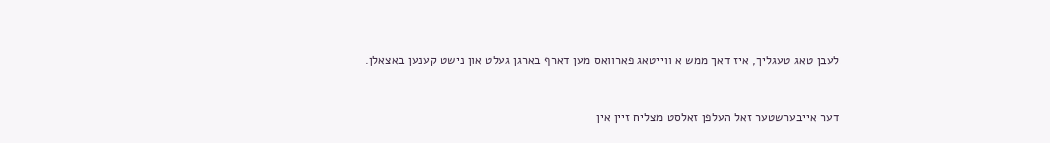לעבן טאג טעגליך, איז דאך ממש א ווייטאג פארוואס מען דארף בארגן געלט און נישט קענען באצאלן.


דער אייבערשטער זאל העלפן זאלסט מצליח זיין אין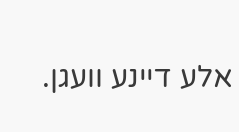אלע דיינע וועגן.